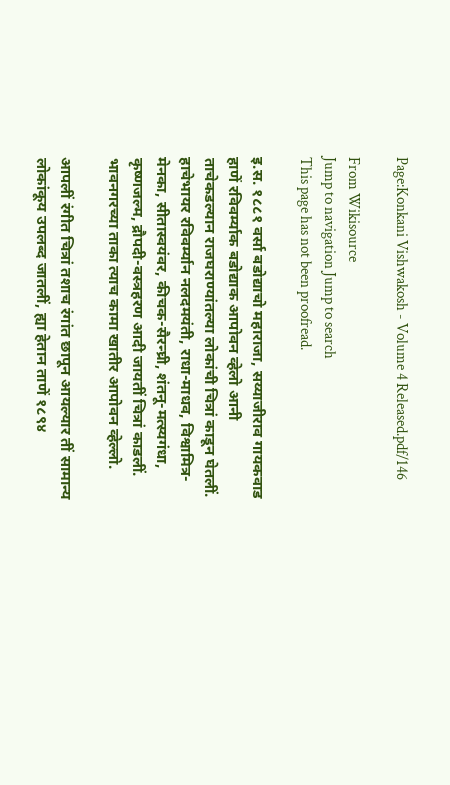Page:Konkani Vishwakosh - Volume 4 Released.pdf/146

From Wikisource
Jump to navigation Jump to search
This page has not been proofread.

इ.स. १८८१ वर्सा बडोद्याचो महाराजा, सय्याजीराव गायकवाड हाणें रविवर्म्याक बडोद्याक आपोवन व्हेलो आनी ताचेकडल्यान राजघराण्यांतल्या लोकांची चित्रां काडून घेतलीं. हाचेभायर रविवर्म्यान नलदमयंती, राधा-माधव, विश्वामित्र-मेनका, सीतास्वयंवर, कीचक-सैरन्घ्री, शंतनू-मत्स्यगंधा, कृष्णजल्म, द्रौपदी-वस्त्रहरण आदी जायतीं चित्रां काडलीं. भावनगरच्या ताका त्याच कामा खातीर आपोवन व्हेल्लो.

आपलीं रंगीत चित्रां तशाच रंगांत छापून आयल्यार तीं सामान्य लोकांकूय उपलब्द जातलीं, ह्या हेतान ताणें १८९४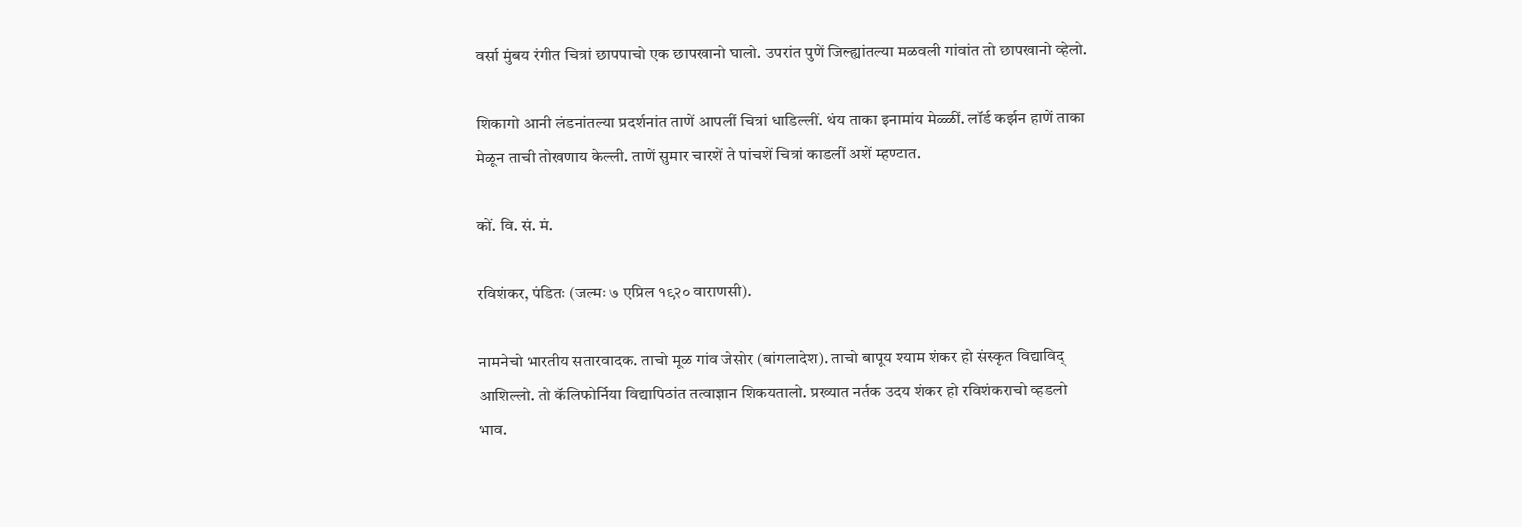वर्सा मुंबय रंगीत चित्रां छापपाचो एक छापखानो घालो. उपरांत पुणें जिल्ह्यांतल्या मळवली गांवांत तो छापखानो व्हेलो.

शिकागो आनी लंडनांतल्या प्रदर्शनांत ताणें आपलीं चित्रां धाडिल्लीं. थंय ताका इनामांय मेळ्ळीं. लॉर्ड कर्झन हाणें ताका मेळून ताची तोखणाय केल्ली. ताणें सुमार चारशें ते पांचशें चित्रां काडलीं अशें म्हण्टात.

कों. वि. सं. मं.

रविशंकर, पंडितः (जल्मः ७ एप्रिल १९२० वाराणसी).

नामनेचो भारतीय सतारवादक. ताचो मूळ गांव जेसोर (बांगलादेश). ताचो बापूय श्याम शंकर हो संस्कृत विद्याविद् आशिल्लो. तो कॅलिफोर्निया विद्यापिठांत तत्वाज्ञान शिकयतालो. प्रख्यात नर्तक उदय शंकर हो रविशंकराचो व्हडलो भाव.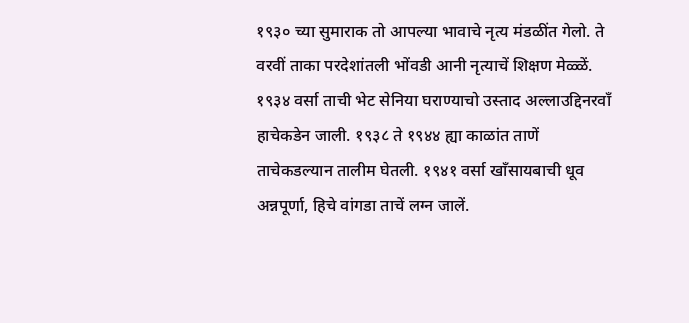१९३० च्या सुमाराक तो आपल्या भावाचे नृत्य मंडळींत गेलो. ते वरवीं ताका परदेशांतली भोंवडी आनी नृत्याचें शिक्षण मेळ्ळें. १९३४ वर्सा ताची भेट सेनिया घराण्याचो उस्ताद अल्लाउद्दिनरवाँ हाचेकडेन जाली. १९३८ ते १९४४ ह्या काळांत ताणें ताचेकडल्यान तालीम घेतली. १९४१ वर्सा खाँसायबाची धूव अन्नपूर्णा, हिचे वांगडा ताचें लग्न जालें.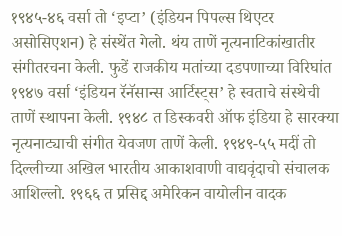१९४५-४६ वर्सा तो ‘इप्टा’ (इंडियन पिपल्स थिएटर असोसिएशन) हे संस्थेंत गेलो. थंय ताणें नृत्यनाटिकांखातीर संगीतरचना केली. फुडें राजकीय मतांच्या दडपणाच्या विरिघांत १९४७ वर्सा ‘इंडियन रॅनॅसान्स आर्टिस्ट्स’ हे स्वताचे संस्थेची ताणें स्थापना केली. १९४८ त डिस्कवरी ऑफ इंडिया हे सारक्या नृत्यनाट्याची संगीत येवजण ताणें केली. १९४९-५५ मदीं तो दिल्लीच्या अखिल भारतीय आकाशवाणी वाद्यवृंदाचो संचालक आशिल्लो. १९६६ त प्रसिद्द अमेरिकन वायोलीन वादक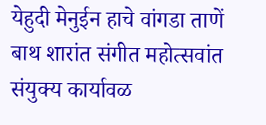येहुदी मेनुईन हाचे वांगडा ताणें बाथ शारांत संगीत महोत्सवांत संयुक्य कार्यावळ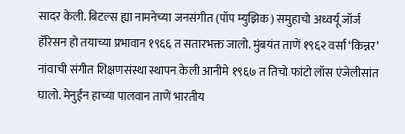सादर केली. बिटल्स ह्या नामनेच्या जनसंगीत (पॉप म्युझिक) समुहाचो अध्वर्यू जॉर्ज हॅरिसन हो तयाच्या प्रभावान १९६६ त सतारभक्त जालो. मुंबयंत ताणें १९६२ वर्सा ‘किन्नर’ नांवाची संगीत शिक्षणसंस्था स्थापन केली आनीमे १९६७ त तिचो फांटो लॉस एंजेलीसांत घालो. मेनुईन हाच्या पालवान ताणें भारतीय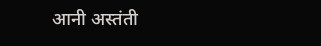आनी अस्तंती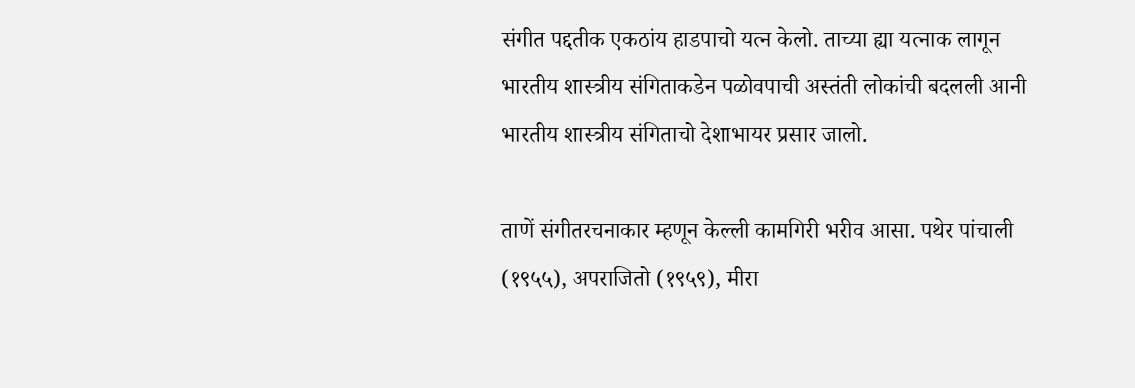संगीत पद्दतीक एकठांय हाडपाचो यत्न केलो. ताच्या ह्या यत्नाक लागून भारतीय शास्त्रीय संगिताकडेन पळोवपाची अस्तंती लोकांची बदलली आनी भारतीय शास्त्रीय संगिताचो देशाभायर प्रसार जालो.

ताणें संगीतरचनाकार म्हणून केल्ली कामगिरी भरीव आसा. पथेर पांचाली (१९५५), अपराजितो (१९५९), मीरा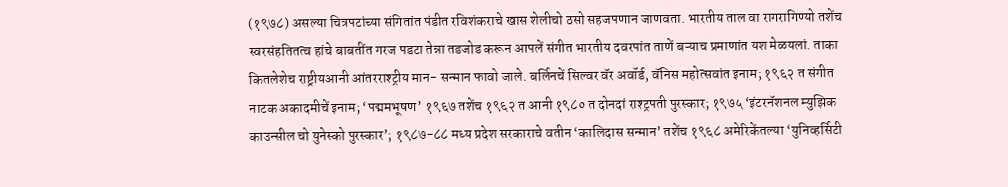(१९७८) असल्या चित्रपटांच्या संगितांत पंडीत रविशंकराचे खास शेलीचो ठसो सहजपणान जाणवता. भारतीय ताल वा रागरागिण्यो तशेंच स्वरसंहतितत्व हांचे बाबतींत गरज पडटा तेन्ना तडजोड करून आपलें संगीत भारतीय दवरपांत ताणें बऱ्याच प्रमाणांत यश मेळयलां. ताका कितलेशेच राष्ट्रीयआनी आंतरराश्ट्रीय मान- सन्मान फावो जाले. बर्लिनचें सिल्वर वॅर अवॉर्ड, वॅनिस महोत्सवांत इनाम; १९६२ त संगीत नाटक अकादमीचें इनाम; ‘पद्ममभूषण’ १९६७ तशेंच १९६२ त आनी १९८० त दोनदां राश्ट्रपती पुरस्कार; १९७५ ‘इंटरनॅशनल म्युझिक काउन्सील चो युनेस्को पुरस्कार’; १९८७-८८ मध्य प्रदेश सरकाराचे वतीन ‘कालिदास सन्मान’ तशेंच १९६८ अमेरिकेंतल्या ‘युनिव्हर्सिटी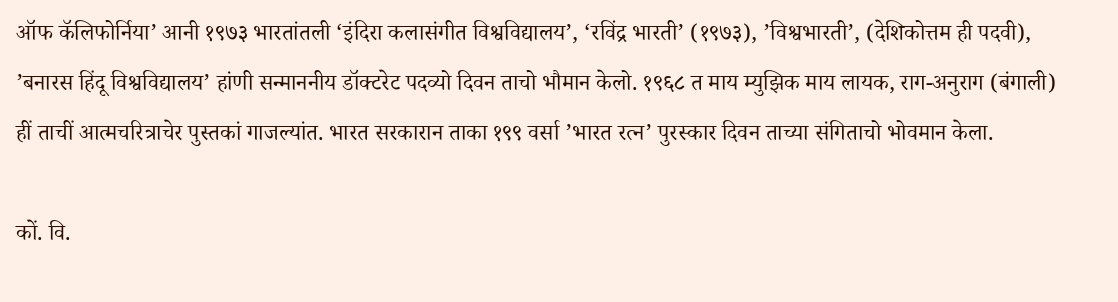ऑफ कॅलिफोर्निया’ आनी १९७३ भारतांतली ‘इंदिरा कलासंगीत विश्वविद्यालय’, ‘रविंद्र भारती’ (१९७३), ’विश्वभारती’, (देशिकोत्तम ही पदवी), ’बनारस हिंदू विश्वविद्यालय’ हांणी सन्माननीय डॉक्टरेट पदव्यो दिवन ताचो भौमान केलो. १९६८ त माय म्युझिक माय लायक, राग-अनुराग (बंगाली) हीं ताचीं आत्मचरित्राचेर पुस्तकां गाजल्यांत. भारत सरकारान ताका १९९ वर्सा ’भारत रत्न’ पुरस्कार दिवन ताच्या संगिताचो भोवमान केला.

कों. वि.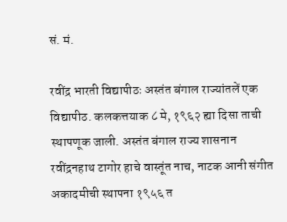सं. मं.

रवींद्र भारती विद्यापीठः अस्तंत बंगाल राज्यांतलें एक विद्यापीठ. कलकत्तयाक ८ मे, १९६२ ह्या दिसा ताची स्थापणूक जाली. अस्तंत बंगाल राज्य शासनान रवींद्रनहाथ टागोर हाचे वास्तूंत नाच, नाटक आनी संगीत अकादमीची स्थापना १९५६ त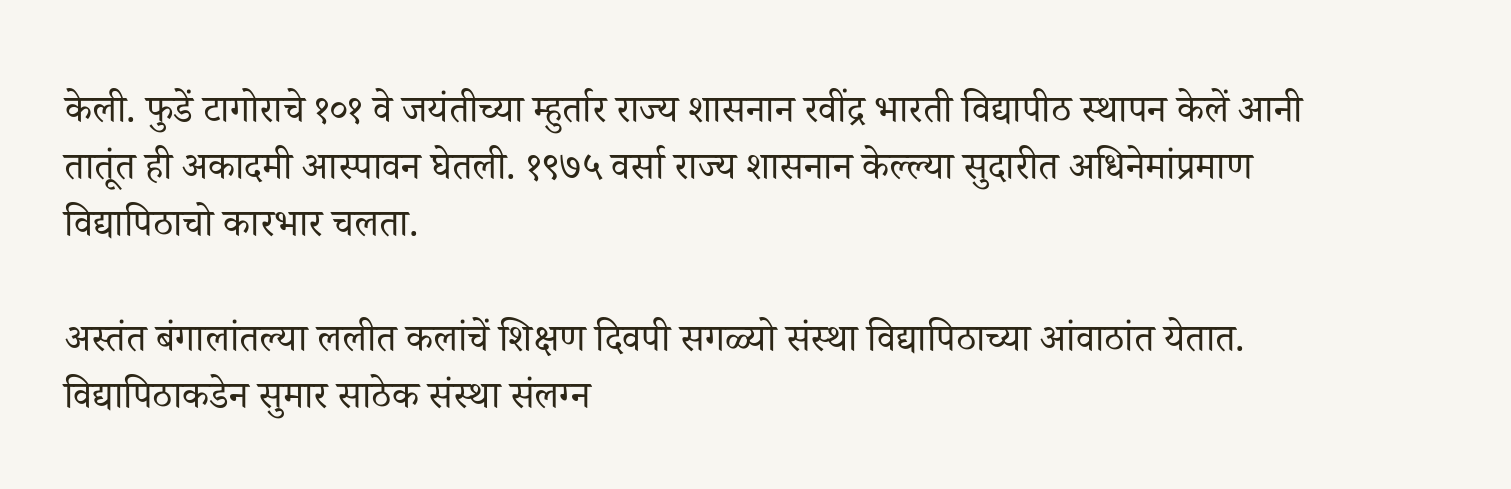केली. फुडें टागोराचे १०१ वे जयंतीच्या म्हुर्तार राज्य शासनान रवींद्र भारती विद्यापीठ स्थापन केलें आनी तातूंत ही अकादमी आस्पावन घेतली. १९७५ वर्सा राज्य शासनान केल्ल्या सुदारीत अधिनेमांप्रमाण विद्यापिठाचो कारभार चलता.

अस्तंत बंगालांतल्या ललीत कलांचें शिक्षण दिवपी सगळ्यो संस्था विद्यापिठाच्या आंवाठांत येतात. विद्यापिठाकडेन सुमार साठेक संस्था संलग्न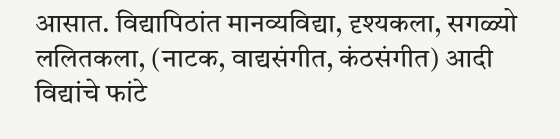आसात. विद्यापिठांत मानव्यविद्या, दृश्यकला, सगळ्यो ललितकला, (नाटक, वाद्यसंगीत, कंठसंगीत) आदी विद्यांचे फांटे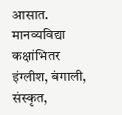आसात. मानव्यविद्या कक्षांभितर इंग्लीश, बंगाली, संस्कृत,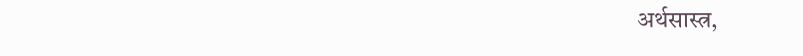अर्थसास्त्र,